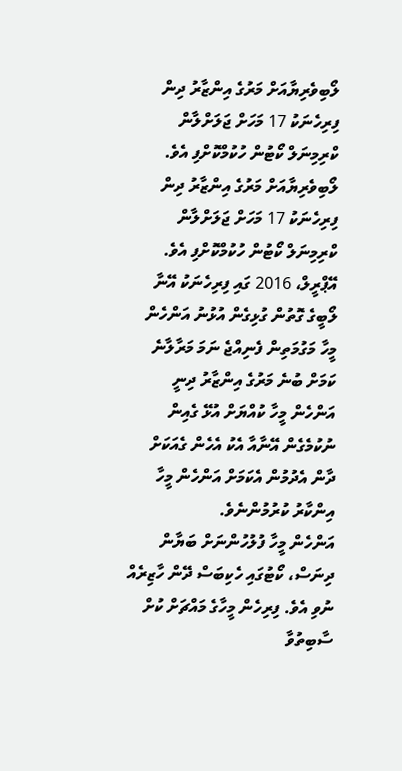ލޯބިވެރިޔާއަށް މަރުގެ އިންޒާރު ދިން ފިރިހެނަކު 17 މަހަށް ޖަލަށްލާން ކްރިމިނަލް ކޯޓުން ހުކުމްކޮށްފި އެވެ.
ލޯބިވެރިޔާއަށް މަރުގެ އިންޒާރު ދިން ފިރިހެނަކު 17 މަހަށް ޖަލަށްލާން ކްރިމިނަލް ކޯޓުން ހުކުމްކޮށްފި އެވެ.
އޭޕްރީލް، 2016 ގައި ފިރިހެނަކު އޭނާ ލޯބީގެ ގޮތުން ގުޅިގެން އުޅުނު އަންހެން މީހާ މަގުމަތިން ފެނިއްޖެ ނަމަ މަރާލާނެ ކަމަށް ބުނެ މަރުގެ އިންޒާރު ދިނީ އަންހެން މީހާ ކުއްޔަށް އުޅޭ ގެއިން ނުކުމެގެން އޭނާއާ އެކު އެހެން ގެއަކަށް ދާން އެދުމުން އެކަމަށް އަންހެން މީހާ އިންކާރު ކުރުމުންނެވެ.
އަންހެން މީހާ ފުލުހުންނަށް ބަޔާން ދިނަސް، ކޯޓުގައި ހެކިބަސް ދޭން ހާޒިރެއް ނުވި އެވެ. ފިރިހެން މީހާގެ މައްޗަށް ކުށް ސާބިތުވާ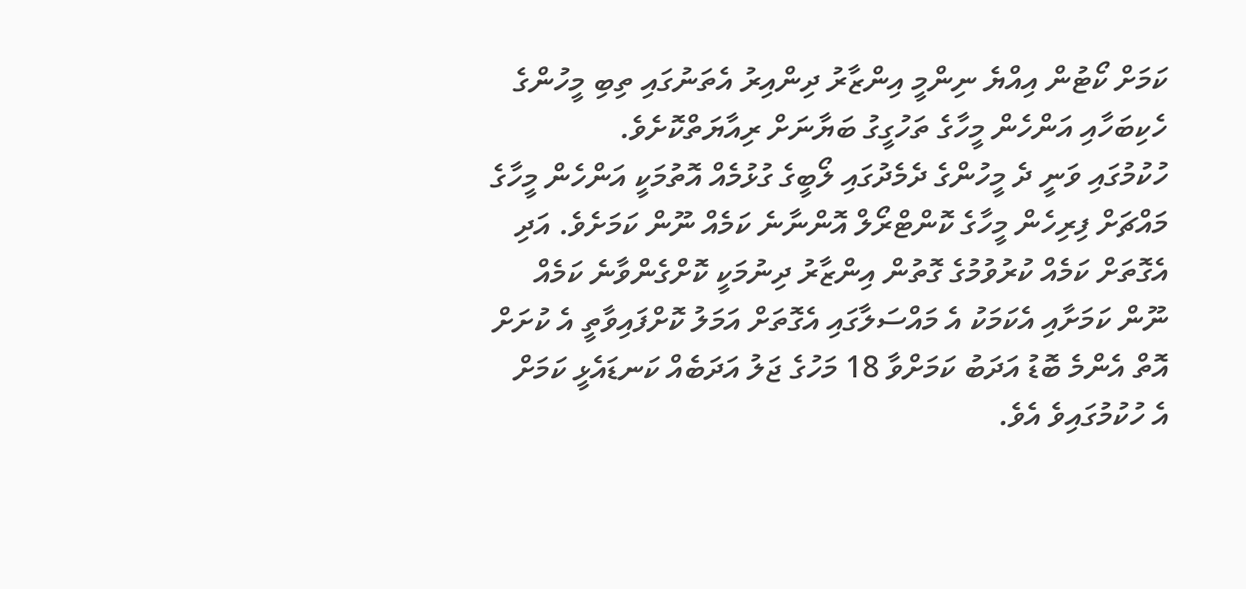ކަމަށް ކޯޓުން އިއްޔެ ނިންމީ އިންޒާރު ދިންއިރު އެތަނުގައި ތިބި މީހުންގެ ހެކިބަހާއި އަންހެން މީހާގެ ތަހުގީގު ބަޔާނަށް ރިއާޔަތްކޮށެވެ.
ހުކުމުގައި ވަނީ ދެ މީހުންގެ ދެމެދުގައި ލޯބީގެ ގުޅުމެއް އޮތުމަކީ އަންހެން މީހާގެ މައްޗަށް ފިރިހެން މީހާގެ ކޮންޓްރޯލް އޮންނާނެ ކަމެއް ނޫން ކަމަށެވެ. އަދި އެގޮތަށް ކަމެއް ކުރުވުމުގެ ގޮތުން އިންޒާރު ދިނުމަކީ ކޮށްގެންވާނެ ކަމެއް ނޫން ކަމަށާއި އެކަމަކު އެ މައްސަލާގައި އެގޮތަށް އަމަލު ކޮށްފައިވާތީ އެ ކުށަށް އޮތް އެންމެ ބޮޑު އަދަބު ކަމަށްވާ 18 މަހުގެ ޖަލު އަދަބެއް ކަނޑައެޅީ ކަމަށް އެ ހުކުމުގައިވެ އެވެ.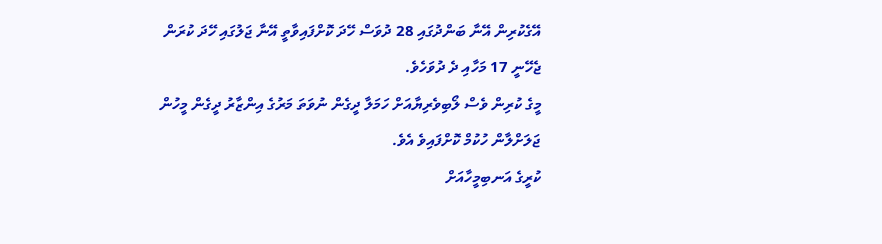އޭގެކުރިން އޭނާ ބަންދުގައި 28 ދުވަސް ހޭދަ ކޮށްފައިވާތީ އޭނާ ޖަލުގައި ހޭދަ ކުރަން ޖެހޭނީ 17 މަހާއި ދެ ދުވަހެވެ.
މީގެ ކުރިން ވެސް ލޯބިވެރިޔާއަށް ހަމަލާ ދީގެން ނުވަތަ މަރުގެ އިންޒާރު ދީގެން މީހުން ޖަލަށްލާން ހުކުމް ކޮށްފައިވެ އެވެ.
ކުރީގެ އަނބިމީހާއަށް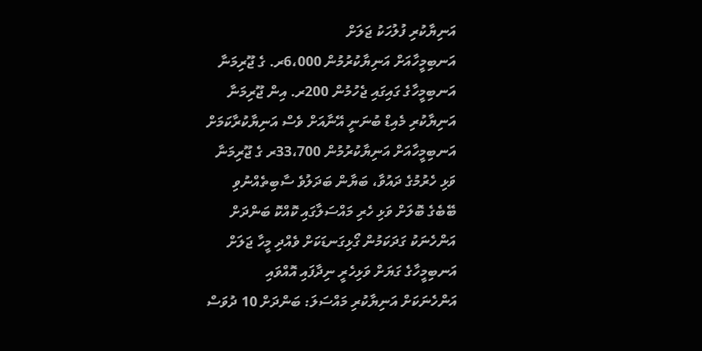އަނިޔާކުރި ފުލުހަކު ޖަލަށް
އަނބިމީހާއަށް އަނިޔާކުރުމުން 6،000ރ. ގެ ޖޫރިމަނާ
އަނބިމީހާގެ ގައިގައި ޖެހުމުން 200ރ. އިން ޖޫރިމަނާ
އަނިޔާކުރި މެއިޑް ބުނަނީ އޭނާއަށް ވެސް އަނިޔާކުރާކަމަށް
އަނބިމީހާއަށް އަނިޔާކުރުމުން 33،700ރ ގެ ޖޫރިމަނާ
ވަޅި ހެރުމުގެ ދައުވާ، ބަޔާން ބަދަލުވެ ސާބިތެއްނުވި
ބޭބެގެ ބޮލަށް ވަޅި ހެރި މައްސަލާގައި ކޮއްކޮ ބަންދަށް
އަންހެނަކު ގަދަކަމުން ގޯޅިގަނޑަކަށް ވެއްދި މީހާ ޖަލަށް
އަނބިމީހާގެ ގަޔަށް ވަޅިހެރީ ނިދާފައި އޮއްވައި
އަންހެނަކަށް އަނިޔާކުރި މައްސަލަ: ބަންދަށް 10 ދުވަސް